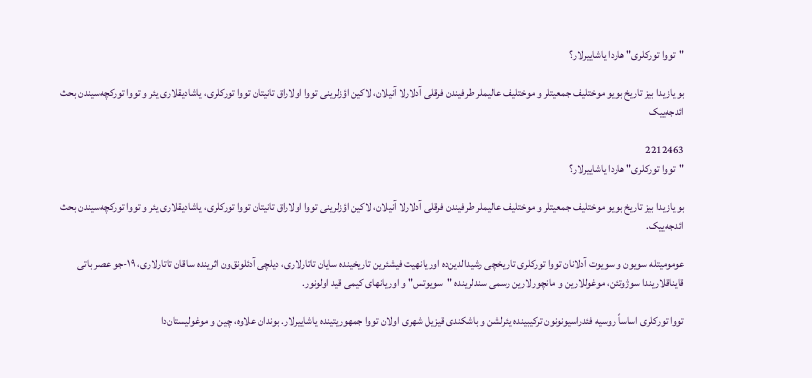"تووا تورکلری" هاردا یاشاییرلار؟

بو یازیدا بیز تاریخ بویو موختلیف جمعیتلر و موختلیف عالیملر طرفیندن فرقلی آدلارلا آنیلان، لاکین اؤزلرینی تووا اولاراق تانیتان تووا تورکلری، یاشادیقلاری یئر و تووا تورکچه‌سیندن بحث ائدجه‌ییک

2212463
"تووا تورکلری" هاردا یاشاییرلار؟

بو یازیدا بیز تاریخ بویو موختلیف جمعیتلر و موختلیف عالیملر طرفیندن فرقلی آدلارلا آنیلان، لاکین اؤزلرینی تووا اولاراق تانیتان تووا تورکلری، یاشادیقلاری یئر و تووا تورکچه‌سیندن بحث ائدجه‌ییک.

عومومیتله سویون و سویوت آدلانان تووا تورکلری تاریخچی رشیدالدین‌ده اوریانهیت فیشئرین تاریخینده سایان تاتارلاری، دیلچی آدئلونق‌ون اثرینده ساقان تاتارلاری، ۱۹-جو عصر باتی قایناقلاریندا سوژوتئن، موغوللارین و مانچورلارین رسمی سندلرینده "سویوتس" و اوریانهای کیمی قید اولونور.

تووا تورکلری اساساً روسیه فئدراسیونونون ترکیبینده یئرلشن و باشکندی قیزیل شهری اولان تووا جمهوریتینده یاشاییرلار. بوندان علاوه‌، چین و موغولیستان‌دا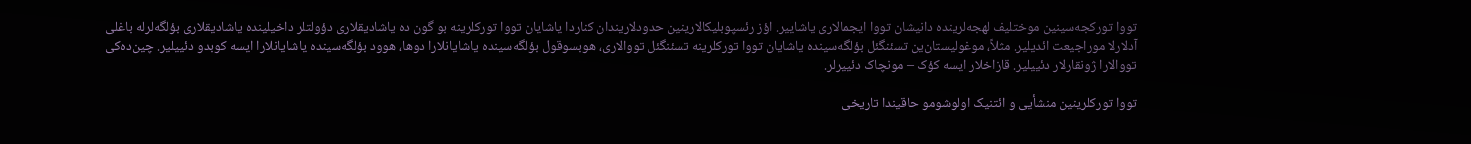تووا تورکجه‌سینین موختلیف لهجه‌لرینده دانیشان تووا ایجمالاری یاشاییر. اؤز رئسپوبلیکالارینین حدودلاریندان کناردا یاشایان تووا تورکلرینه بو گون‌ ده یاشادیقلاری دؤولتلر داخیلینده یاشادیقلاری بؤلگه‌لرله باغلی آدلارلا موراجیعت ائدیلیر. مثلاً، موغولیستان‌‌ین تسئنگئل بؤلگه‌سینده یاشایان تووا تورکلرینه تسئنگئل تووالاری، هوبسوقول بؤلگه‌سینده یاشایانلارا دوها، هوود بؤلگه‌سینده یاشایانلارا ایسه کوبدو دئییلیر. چین‌ده‌کی تووالارا ژونقارلار دئییلیر. قازاخلار ایسه کؤک – مونچاک دئییرلر.

تووا تورکلرینین منشأیی و ائتنیک اولوشومو حاقیندا تاریخی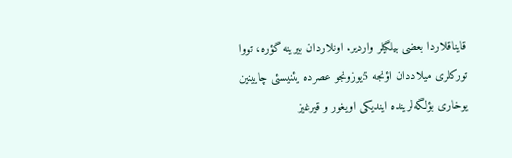قایناقلاردا بعضی بیلگیلر واردیر. اونلاردان بیرینه گؤره، تووا تورکلری میلاددان اؤنجه 5یوزونجو عصرده یئنیسئی چایینین یوخاری بؤلگه‌لرینده ایندیکی اویغور و قیرغیز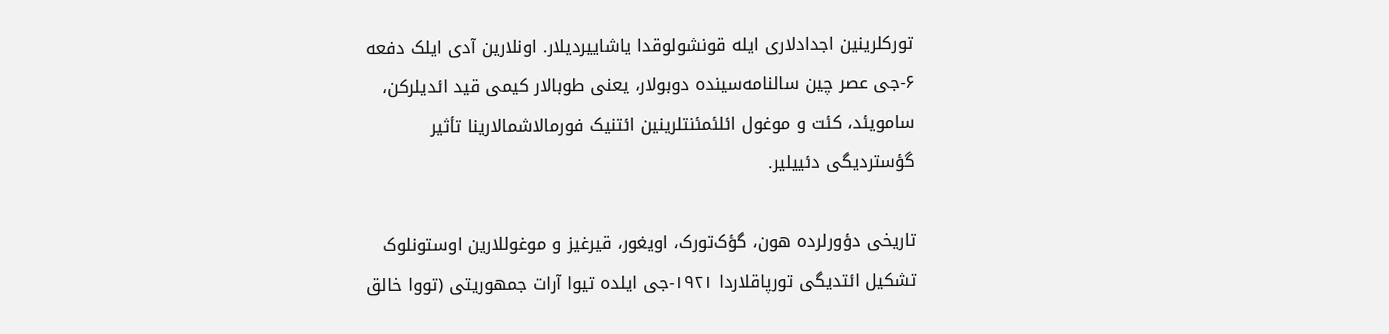تورکلرینین اجدادلاری ایله قونشولوقدا یاشاییردیلار. اونلارین آدی ایلک دفعه ۶-جی عصر چین سالنامه‌سینده دوبولار، یعنی طوبالار کیمی قید ائدیلرکن، سامویئد، کئت و موغول ائلئمئنتلرینین ائتنیک فورمالاشمالارینا تأثیر گؤستردیگی دئییلیر.

تاریخی دؤورلرده هون، گؤک‌تورک، اویغور، قیرغیز و موغوللارین اوستونلوک تشکیل ائتدیگی تورپاقلاردا ۱۹۲۱-جی ایلده تیوا آرات جمهوریتی (تووا خالق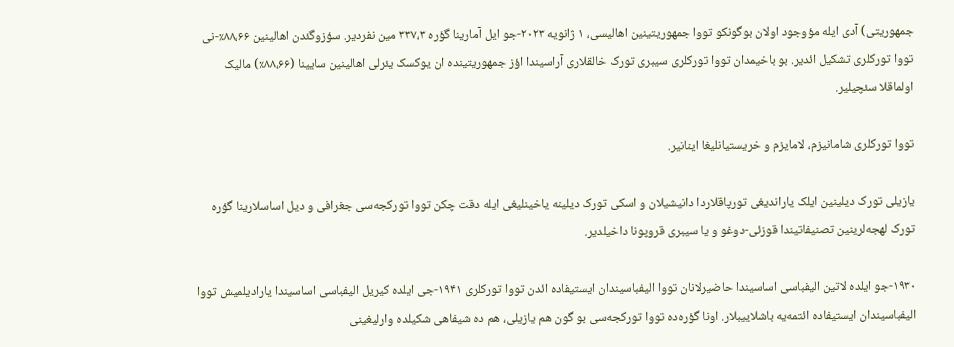جمهوریتی) آدی ایله مؤوجود اولان بوگونکو تووا جمهوریتینین اهالیسی، ۱ ژانویه ۲۰۲۳-جو ایل آمارینا گؤره ۳۳۷،۳ مین نفردیر. سؤزوگئدن اهالینین ۸۸،۶۶٪-نی تووا تورکلری تشکیل ائدیر. بو باخیمدان تووا تورکلری سیبری تورک خالقلاری آراسیندا اؤز جمهوریتینده ان یوکسک یئرلی اهالینین سایینا (۸۸،۶۶٪) مالیک اولماقلا سئچیلیر.

تووا تورکلری شامانیزم، لامایزم و خریستیانلیغا اینانیر.

یازیلی تورک دیلینین ایلک یاراندیغی تورپاقلاردا دانیشیلان و اسکی تورک دیلینه یاخینلیغی ایله دقت چکن تووا تورکجه‌سی جغرافی و دیل اساسلارینا گؤره تورک لهجه‌لرینین تصنیفاتیندا قوزئی-دوغو و یا سیبری قروپونا داخیلدیر.

۱۹۳۰-جو ایلده لاتین الیفباسی اساسیندا حاضیرلانان تووا الیفباسیندان ایستیفاده ائدن تووا تورکلری ۱۹۴۱-جی ایلده کیریل الیفباسی اساسیندا یارادیلمیش تووا الیفباسیندان ایستیفاده ائتمه‌یه باشلاییبلار. اونا گؤره‌ده تووا تورکجه‌سی بو گون هم یازیلی، هم ‌ده شیفاهی شکیلده وارلیغینی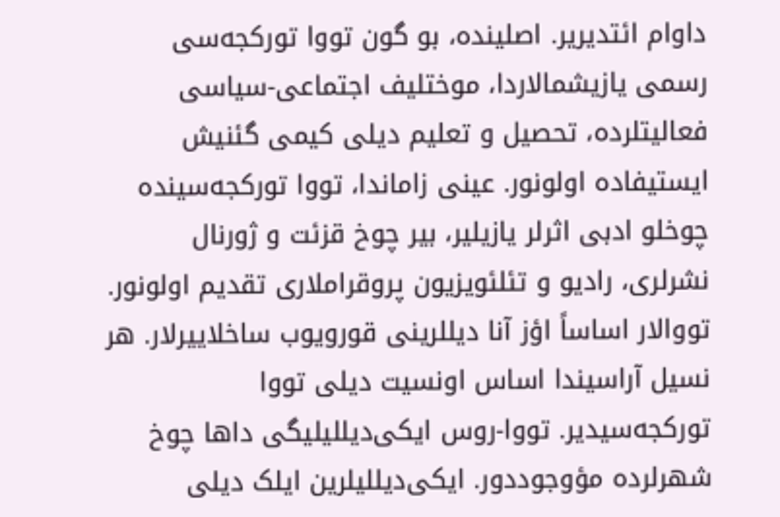داوام ائتدیریر. اصلینده‌، بو گون تووا تورکجه‌سی رسمی یازیشمالاردا، موختلیف اجتماعی-سیاسی فعالیتلرده، تحصیل و تعلیم دیلی کیمی گئنیش ایستیفاده اولونور. عینی زاماندا، تووا تورکجه‌سینده چوخلو ادبی اثرلر یازیلیر، بیر چوخ قزئت و ژورنال نشرلری، رادیو و تئلئویزیون پروقراملاری تقدیم اولونور. تووالار اساساً اؤز آنا دیللرینی قورویوب ساخلاییرلار. هر نسیل آراسیندا اساس اونسیت دیلی تووا تورکجه‌سیدیر. تووا-روس ایکی‌دیللیلیگی داها چوخ شهرلرده مؤوجوددور. ایکی‌دیللیلرین ایلک دیلی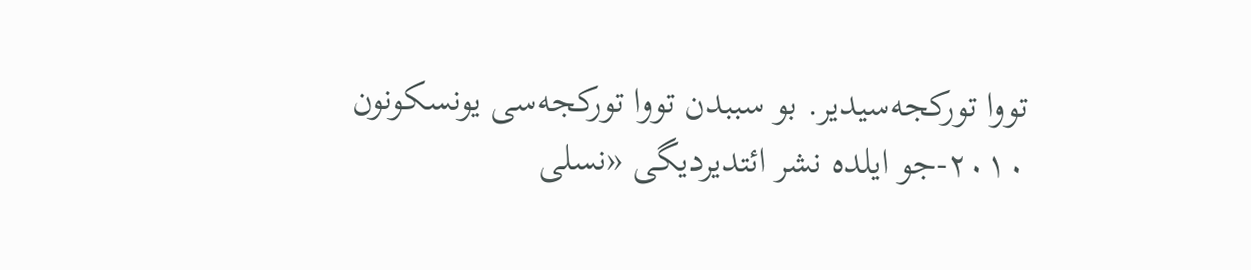تووا تورکجه‌سیدیر. بو سببدن تووا تورکجه‌سی یونسکونون ۲۰۱۰-جو ایلده نشر ائتدیردیگی «نسلی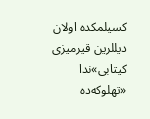کسیلمکده اولان دیللرین قیرمیزی کیتابی»ندا «تهلوکه‌ده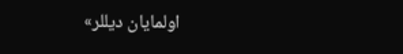اولمایان دیللر»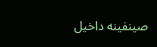صینفینه داخیل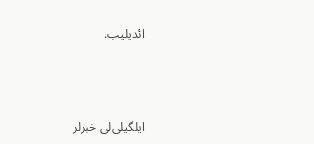ائدیلیب.



ایلگیلی‌لی خبرلر